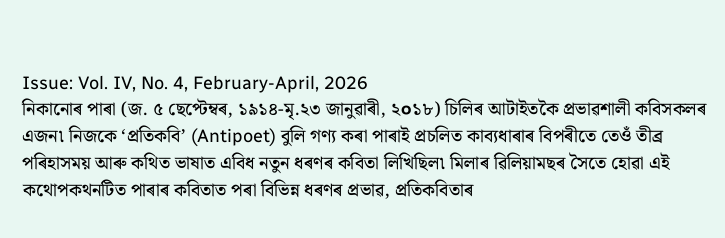Issue: Vol. IV, No. 4, February-April, 2026
নিকানোৰ পাৰা (জ. ৫ ছেপ্টেম্বৰ, ১৯১৪-মৃ.২৩ জানুৱাৰী, ২੦১৮) চিলিৰ আটাইতকৈ প্ৰভাৱশালী কবিসকলৰ এজন৷ নিজকে ‘প্ৰতিকবি’ (Antipoet) বুলি গণ্য কৰা পাৰাই প্ৰচলিত কাব্যধাৰাৰ বিপৰীতে তেওঁ তীব্ৰ পৰিহাসময় আৰু কথিত ভাষাত এবিধ নতুন ধৰণৰ কবিতা লিখিছিল৷ মিলাৰ ৱিলিয়ামছৰ সৈতে হোৱা এই কথোপকথনটিত পাৰাৰ কবিতাত পৰা বিভিন্ন ধৰণৰ প্ৰভাৱ, প্ৰতিকবিতাৰ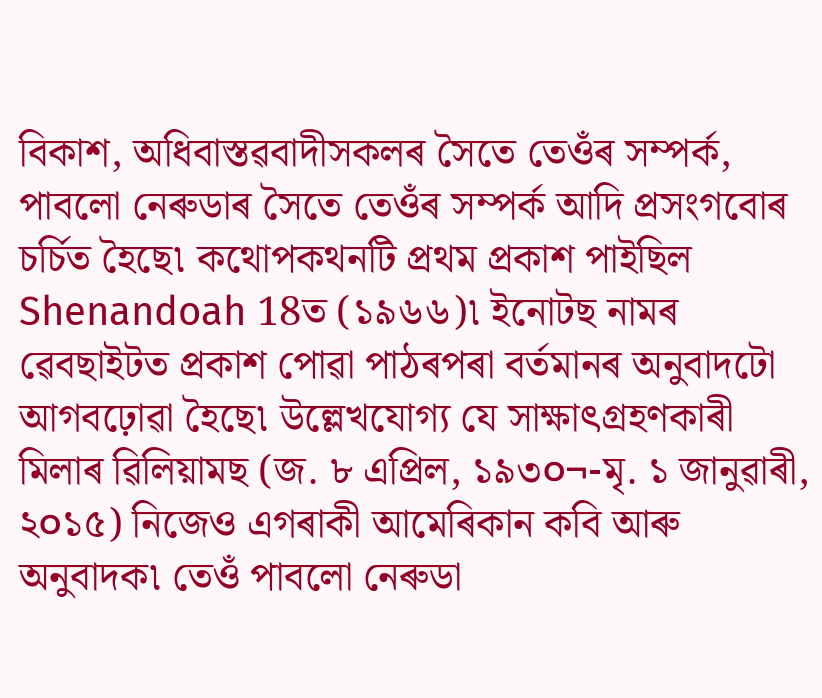বিকাশ, অধিবাস্তৱবাদীসকলৰ সৈতে তেওঁৰ সম্পৰ্ক, পাবলো নেৰুডাৰ সৈতে তেওঁৰ সম্পৰ্ক আদি প্ৰসংগবোৰ চৰ্চিত হৈছে৷ কথোপকথনটি প্ৰথম প্ৰকাশ পাইছিল Shenandoah 18ত (১৯৬৬)৷ ইনোটছ নামৰ ৱেবছাইটত প্ৰকাশ পোৱা পাঠৰপৰা বৰ্তমানৰ অনুবাদটো আগবঢ়োৱা হৈছে৷ উল্লেখযোগ্য যে সাক্ষাৎগ্ৰহণকাৰী মিলাৰ ৱিলিয়ামছ (জ. ৮ এপ্ৰিল, ১৯৩੦¬-মৃ. ১ জানুৱাৰী, ২੦১৫) নিজেও এগৰাকী আমেৰিকান কবি আৰু অনুবাদক৷ তেওঁ পাবলো নেৰুডা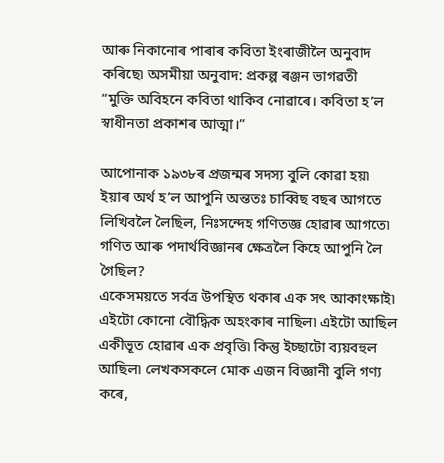আৰু নিকানোৰ পাৰাৰ কবিতা ইংৰাজীলৈ অনুবাদ কৰিছে৷ অসমীয়া অনুবাদ: প্ৰকল্প ৰঞ্জন ভাগৱতী
“মুক্তি অবিহনে কবিতা থাকিব নোৱাৰে। কবিতা হ’ল স্বাধীনতা প্ৰকাশৰ আত্মা।”

আপোনাক ১৯৩৮ৰ প্ৰজন্মৰ সদস্য বুলি কোৱা হয়৷ ইয়াৰ অৰ্থ হ’ল আপুনি অন্ততঃ চাব্বিছ বছৰ আগতে লিখিবলৈ লৈছিল, নিঃসন্দেহ গণিতজ্ঞ হোৱাৰ আগতে৷ গণিত আৰু পদাৰ্থবিজ্ঞানৰ ক্ষেত্ৰলৈ কিহে আপুনি লৈ গৈছিল?
একেসময়তে সৰ্বত্ৰ উপস্থিত থকাৰ এক সৎ আকাংক্ষাই৷ এইটো কোনো বৌদ্ধিক অহংকাৰ নাছিল৷ এইটো আছিল একীভূত হোৱাৰ এক প্ৰবৃত্তি৷ কিন্তু ইচ্ছাটো ব্যয়বহুল আছিল৷ লেখকসকলে মোক এজন বিজ্ঞানী বুলি গণ্য কৰে,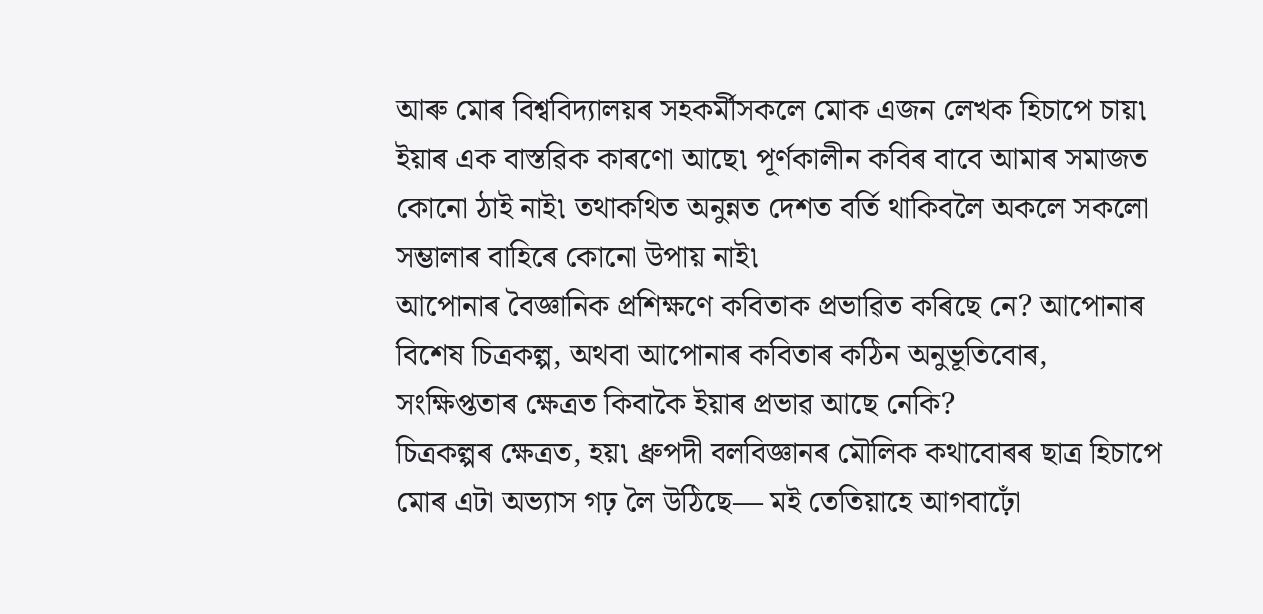আৰু মোৰ বিশ্ববিদ্যালয়ৰ সহকৰ্মীসকলে মোক এজন লেখক হিচাপে চায়৷ ইয়াৰ এক বাস্তৱিক কাৰণো আছে৷ পূৰ্ণকালীন কবিৰ বাবে আমাৰ সমাজত কোনো ঠাই নাই৷ তথাকথিত অনুন্নত দেশত বৰ্তি থাকিবলৈ অকলে সকলো সম্ভালাৰ বাহিৰে কোনো উপায় নাই৷
আপোনাৰ বৈজ্ঞানিক প্ৰশিক্ষণে কবিতাক প্ৰভাৱিত কৰিছে নে? আপোনাৰ বিশেষ চিত্ৰকল্প, অথবা আপোনাৰ কবিতাৰ কঠিন অনুভূতিবোৰ, সংক্ষিপ্ততাৰ ক্ষেত্ৰত কিবাকৈ ইয়াৰ প্ৰভাৱ আছে নেকি?
চিত্ৰকল্পৰ ক্ষেত্ৰত, হয়৷ ধ্ৰুপদী বলবিজ্ঞানৰ মৌলিক কথাবোৰৰ ছাত্ৰ হিচাপে মোৰ এটা অভ্যাস গঢ় লৈ উঠিছে— মই তেতিয়াহে আগবাঢ়োঁ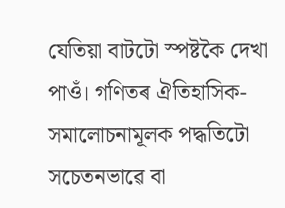যেতিয়া বাটটো স্পষ্টকৈ দেখা পাওঁ। গণিতৰ ঐতিহাসিক-সমালোচনামূলক পদ্ধতিটো সচেতনভাৱে বা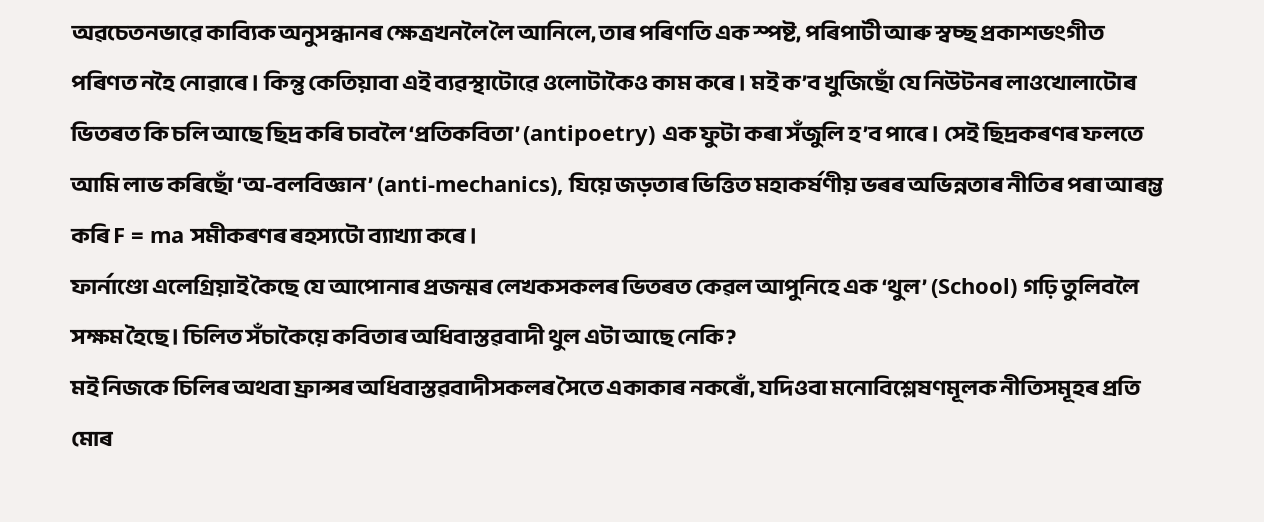অৱচেতনভাৱে কাব্যিক অনুসন্ধানৰ ক্ষেত্ৰখনলৈ লৈ আনিলে, তাৰ পৰিণতি এক স্পষ্ট, পৰিপাটী আৰু স্বচ্ছ প্ৰকাশভংগীত পৰিণত নহৈ নোৱাৰে। কিন্তু কেতিয়াবা এই ব্যৱস্থাটোৱে ওলোটাকৈও কাম কৰে। মই ক’ব খুজিছোঁ যে নিউটনৰ লাওখোলাটোৰ ভিতৰত কি চলি আছে ছিদ্ৰ কৰি চাবলৈ ‘প্ৰতিকবিতা’ (antipoetry) এক ফুটা কৰা সঁজুলি হ’ব পাৰে। সেই ছিদ্ৰকৰণৰ ফলতে আমি লাভ কৰিছোঁ ‘অ-বলবিজ্ঞান’ (anti-mechanics), যিয়ে জড়তাৰ ভিত্তিত মহাকৰ্ষণীয় ভৰৰ অভিন্নতাৰ নীতিৰ পৰা আৰম্ভ কৰি F = ma সমীকৰণৰ ৰহস্যটো ব্যাখ্যা কৰে।
ফাৰ্নাণ্ডো এলেগ্ৰিয়াই কৈছে যে আপোনাৰ প্ৰজন্মৰ লেখকসকলৰ ভিতৰত কেৱল আপুনিহে এক ‘থুল’ (School) গঢ়ি তুলিবলৈ সক্ষম হৈছে। চিলিত সঁচাকৈয়ে কবিতাৰ অধিবাস্তৱবাদী থুল এটা আছে নেকি?
মই নিজকে চিলিৰ অথবা ফ্ৰান্সৰ অধিবাস্তৱবাদীসকলৰ সৈতে একাকাৰ নকৰোঁ, যদিওবা মনোবিশ্লেষণমূলক নীতিসমূহৰ প্ৰতি মোৰ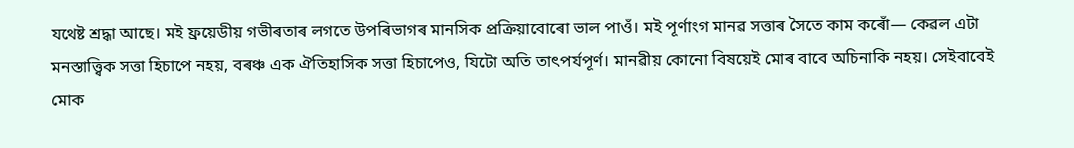যথেষ্ট শ্ৰদ্ধা আছে। মই ফ্ৰয়েডীয় গভীৰতাৰ লগতে উপৰিভাগৰ মানসিক প্ৰক্ৰিয়াবোৰো ভাল পাওঁ। মই পূৰ্ণাংগ মানৱ সত্তাৰ সৈতে কাম কৰোঁ— কেৱল এটা মনস্তাত্ত্বিক সত্তা হিচাপে নহয়, বৰঞ্চ এক ঐতিহাসিক সত্তা হিচাপেও, যিটো অতি তাৎপৰ্যপূৰ্ণ। মানৱীয় কোনো বিষয়েই মোৰ বাবে অচিনাকি নহয়। সেইবাবেই মোক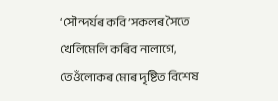‘সৌন্দৰ্যৰ কবি’সকলৰ সৈতে খেলিমেলি কৰিব নালাগে, তেওঁলোকৰ মোৰ দৃষ্টিত বিশেষ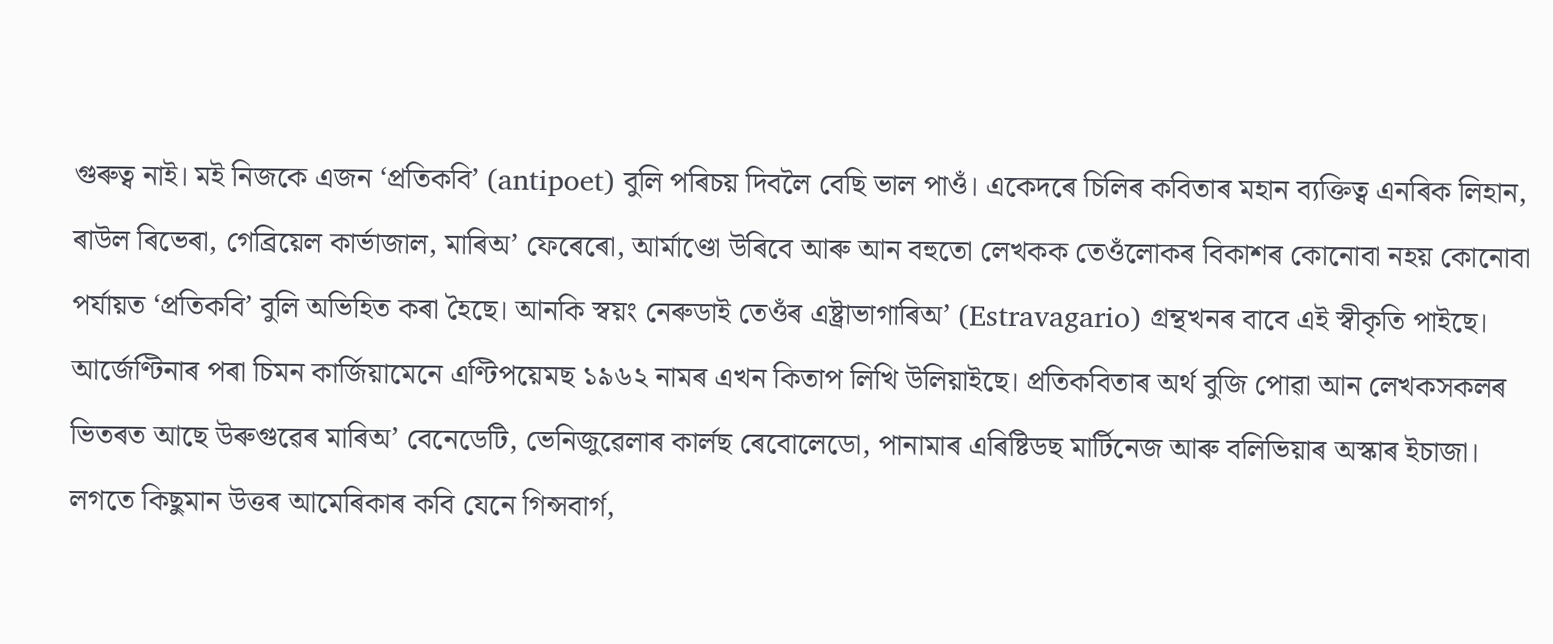গুৰুত্ব নাই। মই নিজকে এজন ‘প্ৰতিকবি’ (antipoet) বুলি পৰিচয় দিবলৈ বেছি ভাল পাওঁ। একেদৰে চিলিৰ কবিতাৰ মহান ব্যক্তিত্ব এনৰিক লিহান, ৰাউল ৰিভেৰা, গেব্ৰিয়েল কাৰ্ভাজাল, মাৰিঅ’ ফেৰেৰো, আৰ্মাণ্ডো উৰিবে আৰু আন বহুতো লেখকক তেওঁলোকৰ বিকাশৰ কোনোবা নহয় কোনোবা পৰ্যায়ত ‘প্ৰতিকবি’ বুলি অভিহিত কৰা হৈছে। আনকি স্বয়ং নেৰুডাই তেওঁৰ এষ্ট্ৰাভাগাৰিঅ’ (Estravagario) গ্ৰন্থখনৰ বাবে এই স্বীকৃতি পাইছে। আৰ্জেণ্টিনাৰ পৰা চিমন কাৰ্জিয়ামেনে এণ্টিপয়েমছ ১৯৬২ নামৰ এখন কিতাপ লিখি উলিয়াইছে। প্ৰতিকবিতাৰ অৰ্থ বুজি পোৱা আন লেখকসকলৰ ভিতৰত আছে উৰুগুৱেৰ মাৰিঅ’ বেনেডেটি, ভেনিজুৱেলাৰ কাৰ্লছ ৰেবোলেডো, পানামাৰ এৰিষ্টিডছ মাৰ্টিনেজ আৰু বলিভিয়াৰ অস্কাৰ ইচাজা। লগতে কিছুমান উত্তৰ আমেৰিকাৰ কবি যেনে গিন্সবাৰ্গ,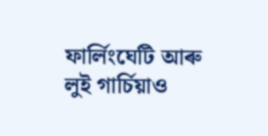ফাৰ্লিংঘেটি আৰু লুই গাৰ্চিয়াও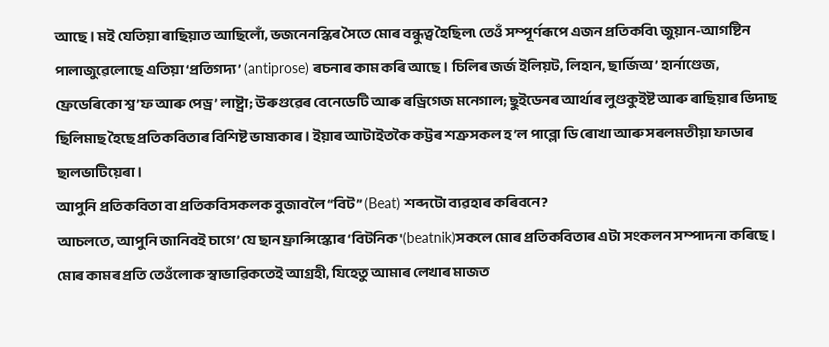আছে। মই যেতিয়া ৰাছিয়াত আছিলোঁ, ভজনেনস্কিৰ সৈতে মোৰ বন্ধুত্ব হৈছিল৷ তেওঁ সম্পূৰ্ণৰূপে এজন প্ৰতিকবি৷ জুয়ান-আগষ্টিন পালাজুৱেলোছে এতিয়া ‘প্ৰতিগদ্য’ (antiprose) ৰচনাৰ কাম কৰি আছে। চিলিৰ জৰ্জ ইলিয়ট, লিহান, ছাৰ্জিঅ’ হাৰ্নাণ্ডেজ, ফ্ৰেডেৰিকো শ্ব’ফ আৰু পেড্ৰ’ লাষ্ট্ৰা; উৰুগুৱেৰ বেনেডেটি আৰু ৰড্ৰিগেজ মনেগাল; ছুইডেনৰ আৰ্থাৰ লুণ্ডকুইষ্ট আৰু ৰাছিয়াৰ ভিদাছ ছিলিমাছ হৈছে প্ৰতিকবিতাৰ বিশিষ্ট ভাষ্যকাৰ। ইয়াৰ আটাইতকৈ কট্টৰ শত্ৰুসকল হ’ল পাব্লো ডি ৰোখা আৰু সৰলমতীয়া ফাডাৰ ছালভাটিয়েৰা।
আপুনি প্ৰতিকবিতা বা প্ৰতিকবিসকলক বুজাবলৈ “বিট” (Beat) শব্দটো ব্যৱহাৰ কৰিবনে?
আচলতে, আপুনি জানিবই চাগে’ যে ছান ফ্ৰান্সিস্কোৰ ‘বিটনিক'(beatnik)সকলে মোৰ প্ৰতিকবিতাৰ এটা সংকলন সম্পাদনা কৰিছে। মোৰ কামৰ প্ৰতি তেওঁলোক স্বাভাৱিকতেই আগ্ৰহী, যিহেতু আমাৰ লেখাৰ মাজত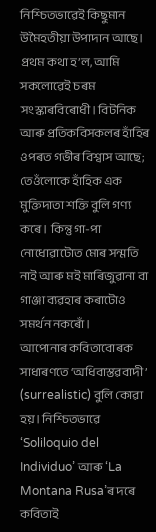নিশ্চিতভাৱেই কিছুমান উমৈহতীয়া উপাদান আছে। প্ৰথম কথা হ’ল, আমি সকলোৱেই চৰম সংস্কাৰবিৰোধী। বিটনিক আৰু প্ৰতিকবিসকলৰ হাঁহিৰ ওপৰত গভীৰ বিশ্বাস আছে; তেওঁলোকে হাঁহিক এক মুক্তিদাতা শক্তি বুলি গণ্য কৰে। কিন্তু গা-পা নোধোৱাটোত মোৰ সন্মতি নাই আৰু মই মাৰিজুৱানা বা গাঞ্জা ব্যৱহাৰ কৰাটোও সমৰ্থন নকৰোঁ।
আপোনাৰ কবিতাবোৰক সাধাৰণতে ‘অধিবাস্তৱবাদী’ (surrealistic) বুলি কোৱা হয়। নিশ্চিতভাৱে ‘Soliloquio del Individuo’ আৰু ‘La Montana Rusa’ৰ দৰে কবিতাই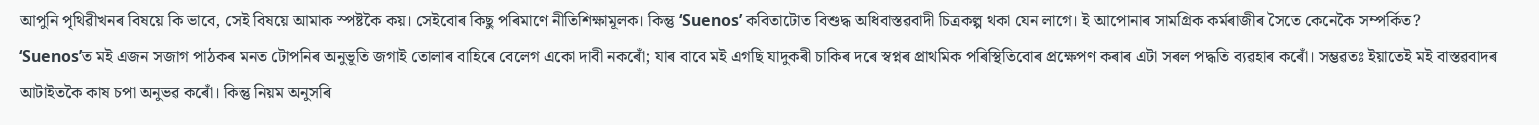আপুনি পৃথিৱীখনৰ বিষয়ে কি ভাবে, সেই বিষয়ে আমাক স্পষ্টকৈ কয়। সেইবোৰ কিছু পৰিমাণে নীতিশিক্ষামূলক। কিন্তু ‘Suenos’ কবিতাটোত বিশুদ্ধ অধিবাস্তৱবাদী চিত্ৰকল্প থকা যেন লাগে। ই আপোনাৰ সামগ্ৰিক কৰ্মৰাজীৰ সৈতে কেনেকৈ সম্পৰ্কিত?
‘Suenos’ত মই এজন সজাগ পাঠকৰ মনত টোপনিৰ অনুভূতি জগাই তোলাৰ বাহিৰে বেলেগ একো দাবী নকৰোঁ; যাৰ বাবে মই এগছি যাদুকৰী চাকিৰ দৰে স্বপ্নৰ প্ৰাথমিক পৰিস্থিতিবোৰ প্ৰক্ষেপণ কৰাৰ এটা সৰল পদ্ধতি ব্যৱহাৰ কৰোঁ। সম্ভৱতঃ ইয়াতেই মই বাস্তৱবাদৰ আটাইতকৈ কাষ চপা অনুভৱ কৰোঁ। কিন্তু নিয়ম অনুসৰি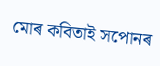মোৰ কবিতাই সপোনৰ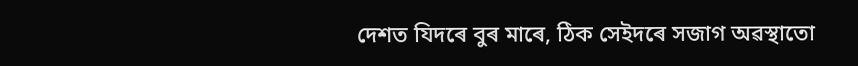দেশত যিদৰে বুৰ মাৰে, ঠিক সেইদৰে সজাগ অৱস্থাতো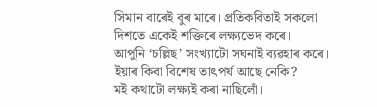সিমান বাৰেই বুৰ মাৰে। প্ৰতিকবিতাই সকলো দিশতে একেই শক্তিৰে লক্ষ্যভেদ কৰে।
আপুনি ‘চল্লিছ’ সংখ্যাটো সঘনাই ব্যৱহাৰ কৰে। ইয়াৰ কিবা বিশেষ তাৎপৰ্য আছে নেকি?
মই কথাটো লক্ষ্যই কৰা নাছিলোঁ।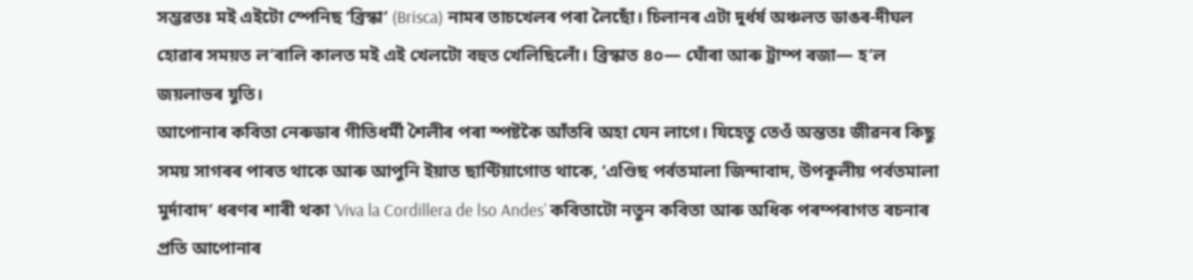সম্ভৱতঃ মই এইটো স্পেনিছ ‘ব্ৰিস্কা’ (Brisca) নামৰ তাচখেলৰ পৰা লৈছোঁ। চিলানৰ এটা দুৰ্ধৰ্ষ অঞ্চলত ডাঙৰ-দীঘল হোৱাৰ সময়ত ল’ৰালি কালত মই এই খেলটো বহুত খেলিছিলোঁ। ব্ৰিস্কাত ৪০— ঘোঁৰা আৰু ট্ৰাম্প ৰজা— হ’ল জয়লাভৰ যুতি।
আপোনাৰ কবিতা নেৰুডাৰ গীতিধৰ্মী শৈলীৰ পৰা স্পষ্টকৈ আঁতৰি অহা যেন লাগে। যিহেতু তেওঁ অন্ততঃ জীৱনৰ কিছু সময় সাগৰৰ পাৰত থাকে আৰু আপুনি ইয়াত ছাণ্টিয়াগোত থাকে, ‘এণ্ডিছ পৰ্বতমালা জিন্দাবাদ, উপকূলীয় পৰ্বতমালা মুৰ্দাবাদ’ ধৰণৰ শাৰী থকা ‘Viva la Cordillera de lso Andes’ কবিতাটো নতুন কবিতা আৰু অধিক পৰম্পৰাগত ৰচনাৰ প্ৰতি আপোনাৰ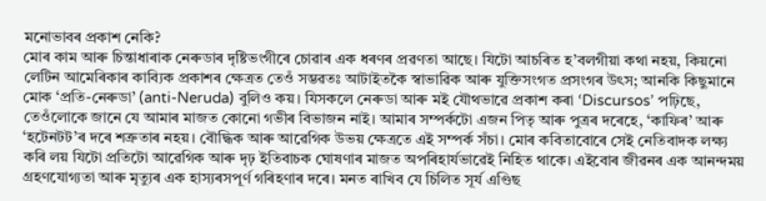মনোভাবৰ প্ৰকাশ নেকি?
মোৰ কাম আৰু চিন্তাধাৰাক নেৰুডাৰ দৃষ্টিভংগীৰে চোৱাৰ এক ধৰণৰ প্ৰৱণতা আছে। যিটো আচৰিত হ’বলগীয়া কথা নহয়, কিয়নো লেটিন আমেৰিকাৰ কাব্যিক প্ৰকাশৰ ক্ষেত্ৰত তেওঁ সম্ভৱতঃ আটাইতকৈ স্বাভাৱিক আৰু যুক্তিসংগত প্ৰসংগৰ উৎস; আনকি কিছুমানে মোক ‘প্ৰতি-নেৰুডা’ (anti-Neruda) বুলিও কয়। যিসকলে নেৰুডা আৰু মই যৌথভাৱে প্ৰকাশ কৰা ‘Discursos’ পঢ়িছে, তেওঁলোকে জানে যে আমাৰ মাজত কোনো গভীৰ বিভাজন নাই। আমাৰ সম্পৰ্কটো এজন পিতৃ আৰু পুত্ৰৰ দৰেহে, ‘কাফিৰ’ আৰু ‘হটেনটট’ৰ দৰে শত্ৰুতাৰ নহয়। বৌদ্ধিক আৰু আৱেগিক উভয় ক্ষেত্ৰতে এই সম্পৰ্ক সঁচা। মোৰ কবিতাবোৰে সেই নেতিবাদক লক্ষ্য কৰি লয় যিটো প্ৰতিটো আৱেগিক আৰু দৃঢ় ইতিবাচক ঘোষণাৰ মাজত অপৰিহাৰ্যভাৱেই নিহিত থাকে। এইবোৰ জীৱনৰ এক আনন্দময় গ্ৰহণযোগ্যতা আৰু মৃত্যুৰ এক হাস্যৰসপূৰ্ণ গৰিহণাৰ দৰে। মনত ৰাখিব যে চিলিত সূৰ্য এণ্ডিছ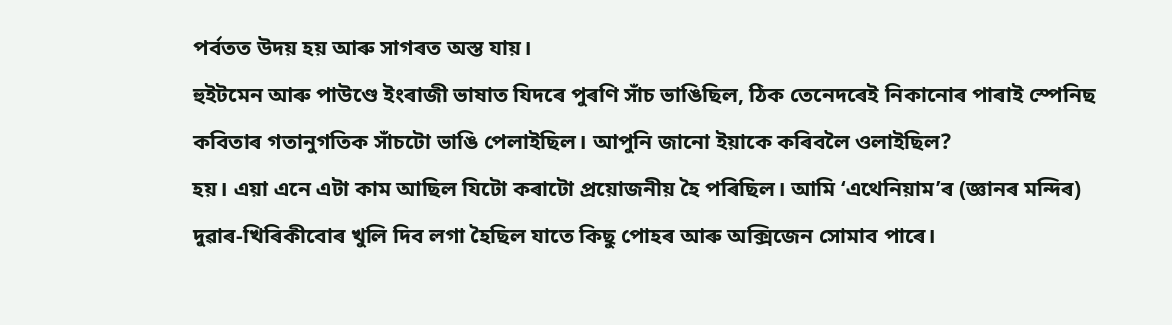পৰ্বতত উদয় হয় আৰু সাগৰত অস্ত যায়।
হুইটমেন আৰু পাউণ্ডে ইংৰাজী ভাষাত যিদৰে পুৰণি সাঁচ ভাঙিছিল, ঠিক তেনেদৰেই নিকানোৰ পাৰাই স্পেনিছ কবিতাৰ গতানুগতিক সাঁচটো ভাঙি পেলাইছিল। আপুনি জানো ইয়াকে কৰিবলৈ ওলাইছিল?
হয়। এয়া এনে এটা কাম আছিল যিটো কৰাটো প্ৰয়োজনীয় হৈ পৰিছিল। আমি ‘এথেনিয়াম’ৰ (জ্ঞানৰ মন্দিৰ) দুৱাৰ-খিৰিকীবোৰ খুলি দিব লগা হৈছিল যাতে কিছু পোহৰ আৰু অক্সিজেন সোমাব পাৰে।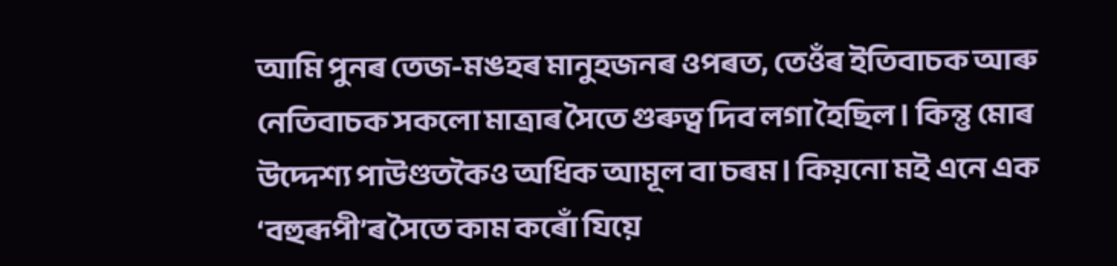আমি পুনৰ তেজ-মঙহৰ মানুহজনৰ ওপৰত, তেওঁৰ ইতিবাচক আৰু নেতিবাচক সকলো মাত্ৰাৰ সৈতে গুৰুত্ব দিব লগা হৈছিল। কিন্তু মোৰ উদ্দেশ্য পাউণ্ডতকৈও অধিক আমূল বা চৰম। কিয়নো মই এনে এক ‘বহুৰূপী’ৰ সৈতে কাম কৰোঁ যিয়ে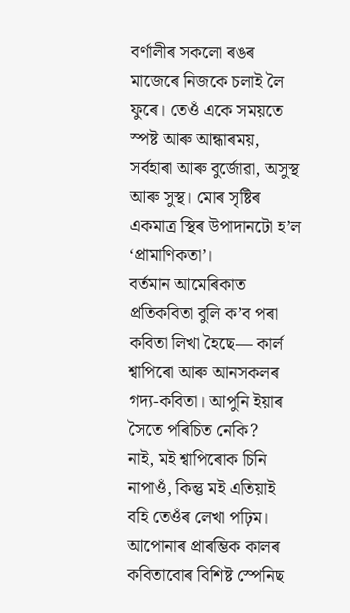বৰ্ণালীৰ সকলো ৰঙৰ মাজেৰে নিজকে চলাই লৈ ফুৰে। তেওঁ একে সময়তে স্পষ্ট আৰু আন্ধাৰময়, সৰ্বহাৰা আৰু বুৰ্জোৱা, অসুস্থ আৰু সুস্থ। মোৰ সৃষ্টিৰ একমাত্ৰ স্থিৰ উপাদানটো হ’ল ‘প্ৰামাণিকতা’।
বৰ্তমান আমেৰিকাত প্ৰতিকবিতা বুলি ক’ব পৰা কবিতা লিখা হৈছে— কাৰ্ল শ্বাপিৰো আৰু আনসকলৰ গদ্য-কবিতা। আপুনি ইয়াৰ সৈতে পৰিচিত নেকি?
নাই, মই শ্বাপিৰোক চিনি নাপাওঁ, কিন্তু মই এতিয়াই বহি তেওঁৰ লেখা পঢ়িম।
আপোনাৰ প্ৰাৰম্ভিক কালৰ কবিতাবোৰ বিশিষ্ট স্পেনিছ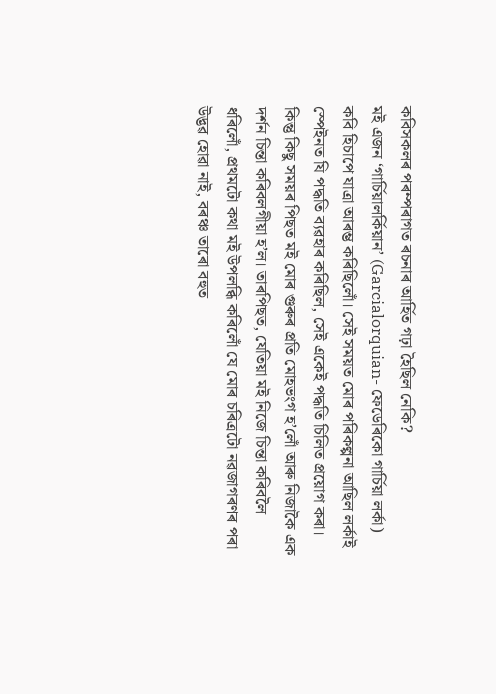কবিসকলৰ পৰম্পৰাগত ৰচনাৰ আৰ্হিত গঢ়া হৈছিল নেকি?
মই এজন ‘গাৰ্চিয়ালৰ্কিয়ান’ (Garcialorquian- ফেডেৰিকো গাৰ্চিয়া লৰ্কা) কবি হিচাপে যাত্ৰা আৰম্ভ কৰিছিলোঁ। সেই সময়ত মোৰ পৰিকল্পনা আছিল লৰ্কাই স্পেইনত যি পদ্ধতি ব্যৱহাৰ কৰিছিল, সেই একেই পদ্ধতি চিলিত প্ৰয়োগ কৰা। কিন্তু কিছু সময়ৰ পিছত মই মোৰ গুৰুৰ প্ৰতি মোহভংগ হ’লোঁ আৰু নিজাকৈ এক দৰ্শন চিন্তা কৰিবলগীয়া হ’ল। তাৰপিছত, যেতিয়া মই নিজে চিন্তা কৰিবলৈ ধৰিলোঁ, প্ৰথমটো কথা মই উপলব্ধি কৰিলোঁ যে মোৰ চৰিত্ৰটো নৱজাগৰণৰ পৰা উদ্ভৱ হোৱা নাই, বৰঞ্চ তাৰো বহুত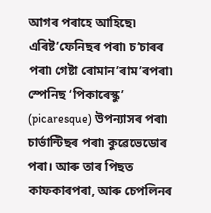আগৰ পৰাহে আহিছে৷ এৰিষ্ট’ফেনিছৰ পৰা৷ চ’চাৰৰ পৰা৷ গেষ্টা ৰোমান’ৰাম’ৰপৰা৷ স্পেনিছ ‘পিকাৰেস্কু’ (picaresque) উপন্যাসৰ পৰা৷ চাৰ্ভান্টিছৰ পৰা৷ কুৱেভেডোৰ পৰা। আৰু তাৰ পিছত কাফকাৰপৰা, আৰু চেপলিনৰ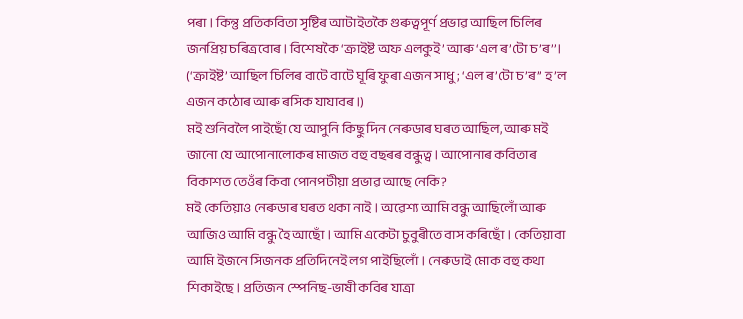পৰা। কিন্তু প্ৰতিকবিতা সৃষ্টিৰ আটাইতকৈ গুৰুত্বপূৰ্ণ প্ৰভাৱ আছিল চিলিৰ জনপ্ৰিয় চৰিত্ৰবোৰ। বিশেষকৈ ‘ক্ৰাইষ্ট অফ এলকুই’ আৰু ‘এল ৰ’টো চ’ৰ’’। (‘ক্ৰাইষ্ট’ আছিল চিলিৰ বাটে বাটে ঘূৰি ফুৰা এজন সাধু; ‘এল ৰ’টো চ’ৰ’’ হ’ল এজন কঠোৰ আৰু ৰসিক যাযাবৰ।)
মই শুনিবলৈ পাইছোঁ যে আপুনি কিছু দিন নেৰুডাৰ ঘৰত আছিল, আৰু মই জানো যে আপোনালোকৰ মাজত বহু বছৰৰ বন্ধুত্ব। আপোনাৰ কবিতাৰ বিকাশত তেওঁৰ কিবা পোনপটীয়া প্ৰভাৱ আছে নেকি?
মই কেতিয়াও নেৰুডাৰ ঘৰত থকা নাই। অৱেশ্য আমি বন্ধু আছিলোঁ আৰু আজিও আমি বন্ধু হৈ আছোঁ। আমি একেটা চুবুৰীতে বাস কৰিছোঁ। কেতিয়াবা আমি ইজনে সিজনক প্ৰতিদিনেই লগ পাইছিলোঁ। নেৰুডাই মোক বহু কথা শিকাইছে। প্ৰতিজন স্পেনিছ-ভাষী কবিৰ যাত্ৰা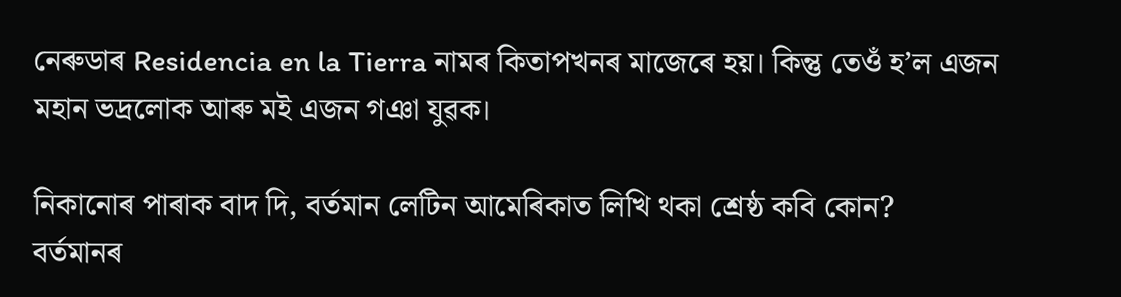নেৰুডাৰ Residencia en la Tierra নামৰ কিতাপখনৰ মাজেৰে হয়। কিন্তু তেওঁ হ’ল এজন মহান ভদ্ৰলোক আৰু মই এজন গঞা যুৱক।

নিকানোৰ পাৰাক বাদ দি, বৰ্তমান লেটিন আমেৰিকাত লিখি থকা শ্ৰেষ্ঠ কবি কোন?
বৰ্তমানৰ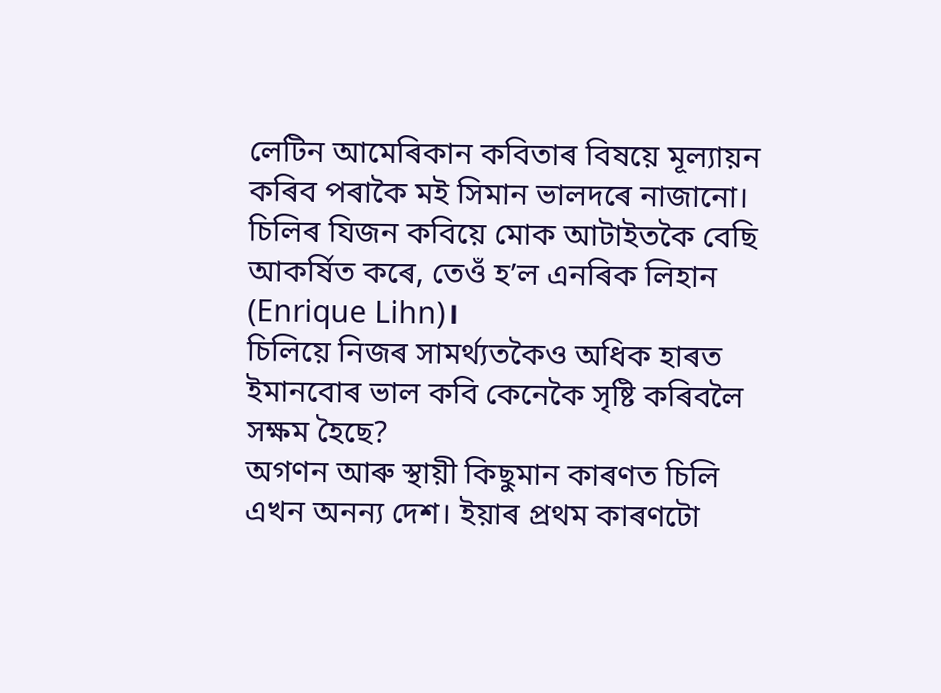লেটিন আমেৰিকান কবিতাৰ বিষয়ে মূল্যায়ন কৰিব পৰাকৈ মই সিমান ভালদৰে নাজানো। চিলিৰ যিজন কবিয়ে মোক আটাইতকৈ বেছি আকৰ্ষিত কৰে, তেওঁ হ’ল এনৰিক লিহান (Enrique Lihn)।
চিলিয়ে নিজৰ সামৰ্থ্যতকৈও অধিক হাৰত ইমানবোৰ ভাল কবি কেনেকৈ সৃষ্টি কৰিবলৈ সক্ষম হৈছে?
অগণন আৰু স্থায়ী কিছুমান কাৰণত চিলি এখন অনন্য দেশ। ইয়াৰ প্ৰথম কাৰণটো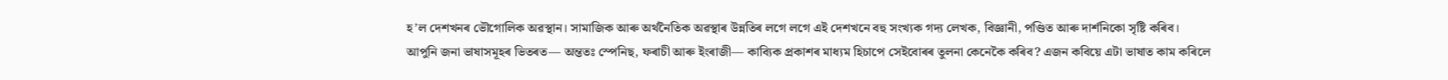হ’ল দেশখনৰ ভৌগোলিক অৱস্থান। সামাজিক আৰু অৰ্থনৈতিক অৱস্থাৰ উন্নতিৰ লগে লগে এই দেশখনে বহু সংখ্যক গদ্য লেখক, বিজ্ঞানী, পণ্ডিত আৰু দাৰ্শনিকো সৃষ্টি কৰিব।
আপুনি জনা ভাষাসমূহৰ ভিতৰত— অন্ততঃ স্পেনিছ, ফৰাচী আৰু ইংৰাজী— কাব্যিক প্ৰকাশৰ মাধ্যম হিচাপে সেইবোৰৰ তুলনা কেনেকৈ কৰিব? এজন কবিয়ে এটা ভাষাত কাম কৰিলে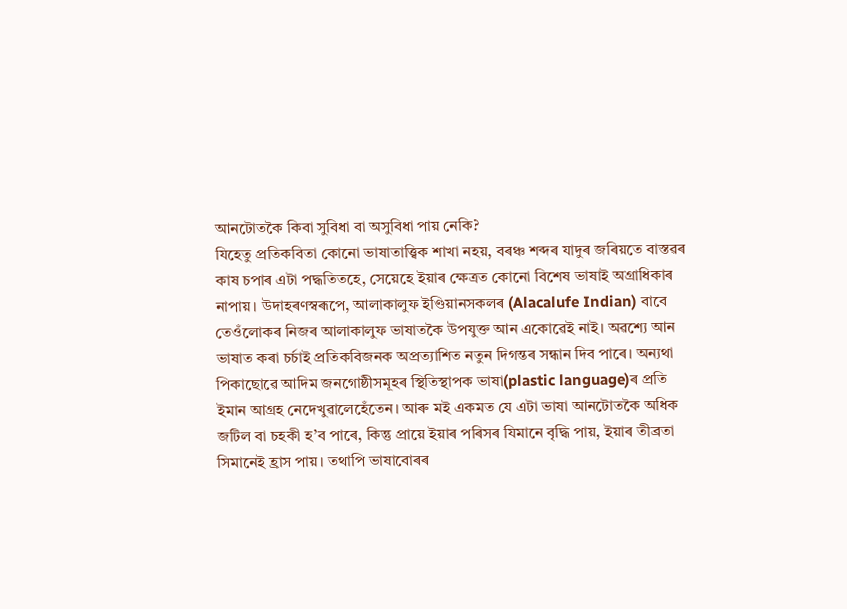আনটোতকৈ কিবা সুবিধা বা অসুবিধা পায় নেকি?
যিহেতু প্ৰতিকবিতা কোনো ভাষাতাত্ত্বিক শাখা নহয়, বৰঞ্চ শব্দৰ যাদুৰ জৰিয়তে বাস্তৱৰ কাষ চপাৰ এটা পদ্ধতিতহে, সেয়েহে ইয়াৰ ক্ষেত্ৰত কোনো বিশেষ ভাষাই অগ্ৰাধিকাৰ নাপায়। উদাহৰণস্বৰূপে, আলাকালুফ ইণ্ডিয়ানসকলৰ (Alacalufe Indian) বাবে তেওঁলোকৰ নিজৰ আলাকালুফ ভাষাতকৈ উপযুক্ত আন একোৱেই নাই। অৱশ্যে আন ভাষাত কৰা চৰ্চাই প্ৰতিকবিজনক অপ্ৰত্যাশিত নতুন দিগন্তৰ সন্ধান দিব পাৰে। অন্যথা পিকাছোৱে আদিম জনগোষ্ঠীসমূহৰ স্থিতিস্থাপক ভাষা(plastic language)ৰ প্ৰতি ইমান আগ্ৰহ নেদেখুৱালেহেঁতেন। আৰু মই একমত যে এটা ভাষা আনটোতকৈ অধিক জটিল বা চহকী হ’ব পাৰে, কিন্তু প্ৰায়ে ইয়াৰ পৰিসৰ যিমানে বৃদ্ধি পায়, ইয়াৰ তীব্ৰতা সিমানেই হ্ৰাস পায়। তথাপি ভাষাবোৰৰ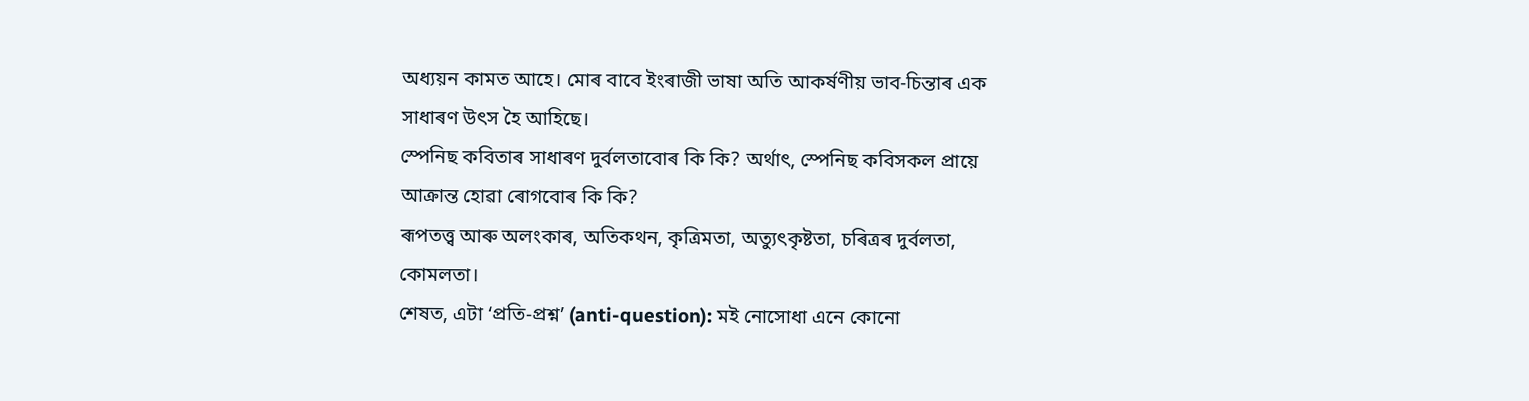অধ্যয়ন কামত আহে। মোৰ বাবে ইংৰাজী ভাষা অতি আকৰ্ষণীয় ভাব-চিন্তাৰ এক সাধাৰণ উৎস হৈ আহিছে।
স্পেনিছ কবিতাৰ সাধাৰণ দুৰ্বলতাবোৰ কি কি? অৰ্থাৎ, স্পেনিছ কবিসকল প্ৰায়ে আক্ৰান্ত হোৱা ৰোগবোৰ কি কি?
ৰূপতত্ত্ব আৰু অলংকাৰ, অতিকথন, কৃত্ৰিমতা, অত্যুৎকৃষ্টতা, চৰিত্ৰৰ দুৰ্বলতা, কোমলতা।
শেষত, এটা ‘প্ৰতি-প্ৰশ্ন’ (anti-question): মই নোসোধা এনে কোনো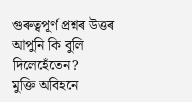গুৰুত্বপূৰ্ণ প্ৰশ্নৰ উত্তৰ আপুনি কি বুলি দিলেহেঁতেন?
মুক্তি অবিহনে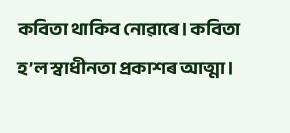কবিতা থাকিব নোৱাৰে। কবিতা হ’ল স্বাধীনতা প্ৰকাশৰ আত্মা।